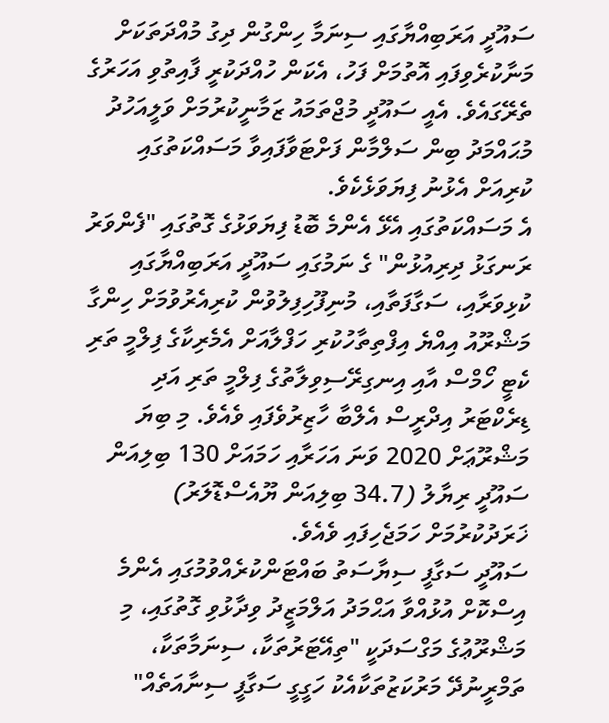ސައޫދީ އަރަބިއްޔާގައި ސިނަމާ ހިންގުން ދިގު މުއްދަތަކަށް މަނާކުރެވިފައި އޮތުމަށް ފަހު، އެކަން ހުއްދަކުރީ ފާއިތުވި އަހަރުގެ ތެރޭގައެވެ. އެއީ ސައޫދީ މުޖްތަމައު ޒަމާނީކުރުމަށް ވަލީއަހުދު މުޙައްމަދު ބިން ސަލްމާން ފަށްޓަވާފައިވާ މަސައްކަތުގައި ކުރިއަށް އެޅުނު ފިޔަވަޅެކެވެ.
އެ މަސައްކަތުގައި އެޅޭ އެންމެ ބޮޑު ފިޔަވަޅުގެ ގޮތުގައި "ފެންވަރު ރަނގަޅު ދިރިއުޅުން" ގެ ނަމުގައި ސައޫދީ އަރަބިއްޔާގައި ކުޅިވަރާއި، ސަގާފަތާއި، މުނިފޫހިފިލުވުން ކުރިއެރުވުމަށް ހިންގާ މަޝްރޫއު އިއްޔެ އިފްތިތާހުކުރި ހަފްލާއަށް އެމެރިކާގެ ފިލްމީ ތަރި ކެޓީ ހޯމްސް އާއި އިނގިރޭސިވިލާތުގެ ފިލްމީ ތަރި އަދި ޑިރެކްޓަރު އިދްރީސް އެލްބާ ހާޒިރުވެފައި ވެއެވެ. މި ބިޔަ މަޝްރޫޢަށް 2020 ވަނަ އަހަރާއި ހަމައަށް 130 ބިލިއަން ސައޫދީ ރިޔާލު (34.7 ބިލިއަން ޔޫއެސްޑޮލަރު) ޚަރަދުކުރުމަށް ހަމަޖެހިފައި ވެއެވެ.
ސައޫދީ ސަގާފީ ސިޔާސަތު ބައްޓަންކުރެއްވުމުގައި އެންމެ އިސްކޮށް އުޅުއްވާ އަޙްމަދު އަލްމަޒީދު ވިދާޅުވި ގޮތުގައި، މި މަޝްރޫޢުގެ މަގްސަދަކީ "ތިއޭޓަރުތަކާ، ސިނަމާތަކާ، ތަމްރީނުދޭ މަރުކަޒުތަކާއެކު ހަގީގީ ސަގާފީ ސިނާއަތެއް"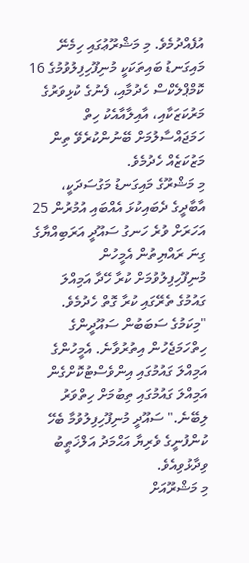އުފެއްދުމެވެ. މި މަޝްރޫޢުގައި ހިމެނޭ މައިގަނޑު ބައިތަކަކީ މުނިފޫހިފިލުވުމުގެ 16 ކޮމްޕްލެކްސް ހެދުމާއި، ފެނުގެ ކުޅިވަރުގެ މަރުކަޒަކާއި، އާއިލާއާއެކު ހިތް ހަމަޖައްސާލުމަށް ބޭނުންކުރެވޭ ތިން މަޒުކަޒެއް ހެދުމެވެ.
މި މަޝްރޫގެ މައިގަނޑު މަގުސަދަކީ، އާބާދީގެ ދެބައިކުޅަ އެއްބައި އުމުރުން 25 އަހަރަށް ވުރެ ހަނގު ސައޫދީ އަރަބިއްޔާގެ ގިނަ ރައްޔިތުން އެމީހުން މުނިފޫހިފިލުވުމަށް ކުރާ ހޭދާ އަމިއްލަ ގައުމުގެ ތެރޭގައި ކުރާ ގޮތް ހެދުމެވެ. "މިކަމުގެ ސަބަބުން ސައޫދީންގެ ހިތްހަމަޖެހުން އިތުރުވާނެ. އެމީހުންގެ އަމިއްލަ ގައުމުގައި އިންވެސްޓުކޮށްގެން އަމިއްލަ ގައުމުގައި ތިބުމަށް ހިތްވަރު ލިބޭނެ." ސައޫދީ މުނިފޫހިފިލުވުމާ ބެހޭ ކުންފުނީގެ ވެރިޔާ އަޙްމަދު އަލްޚަޠީބު ވިދާޅުވިއެވެ.
މި މަޝްރޫއަށް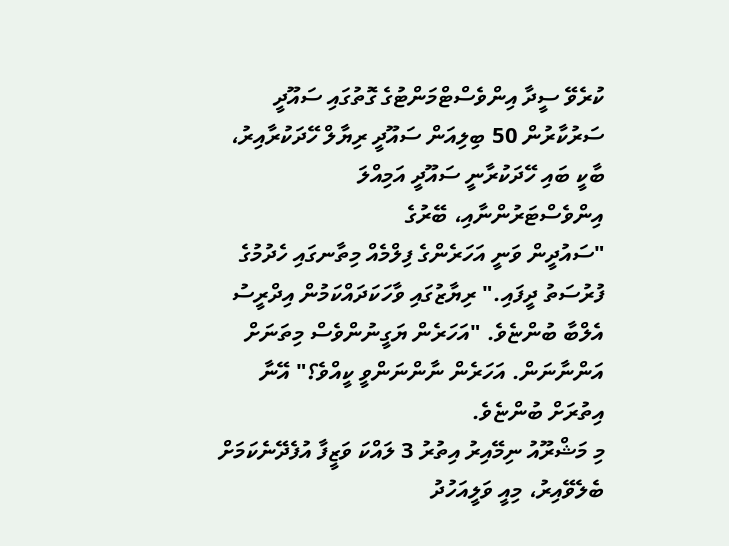ކުރެވޭ ސީދާ އިންވެސްޓްމަންޓުގެ ގޮތުގައި ސައޫދީ ސަރުކާރުން 50 ބިލިއަން ސައޫދީ ރިޔާލް ހޭދަކުރާއިރު، ބާކީ ބައި ހޭދަކުރާނީ ސައޫދީ އަމިއްލަ އިންވެސްޓަރުންނާއި، ބޭރުގެ
"ސައުދީން ވަނީ އަހަރެންގެ ފިލްމެއް މިތާނގައި ހެދުމުގެ ފުރުސަތު ދީފައި." ރިޔާޒުގައި ވާހަކަދައްކަމުން އިދްރީސު އެލްބާ ބުންޏެވެ. "އަހަރެން ޔަގީނުންވެސް މިތަނަށް އަންނާނަން. އަހަރެން ނާންނަންވީ ކީއްވެ؟" އޭނާ އިތުރަށް ބުންޏެވެ.
މި މަޝްރޫއު ނިމޭއިރު އިތުރު 3 ލައްކަ ވަޒީފާ އުފެދޭނެކަމަށް ބެލެވޭއިރު، މިއީ ވަލީއަހުދު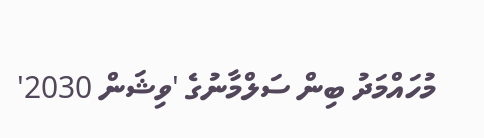މުހައްމަދު ބިން ސަލްމާނުގެ 'ވިޝަން 2030'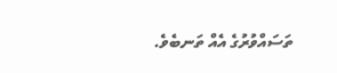ތަސައްވުރުގެ އެއް ތަނބެވެ.